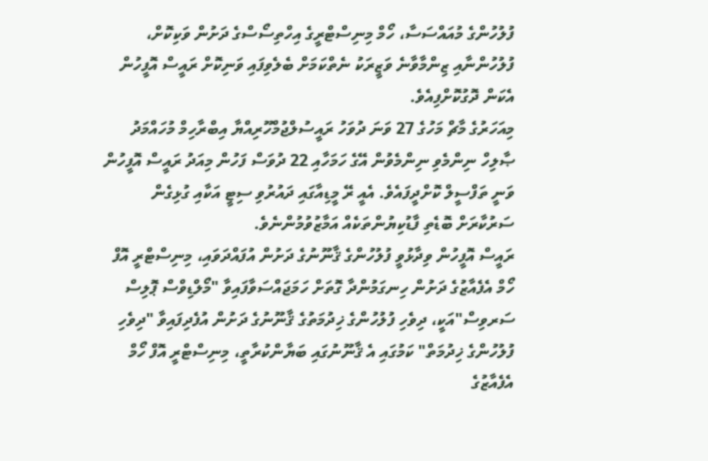ފުލުހުންގެ މުއައްސަސާ، ހޯމް މިނިސްޓްރީގެ އިހްތިސޯސްގެ ދަށުން ވަކިކޮށް، ފުލުހުންނާއި ޒިންމާވާނެ ވަޒީރަކު ނެތްކަމަށް ބެލެވިފައި ވަނިކޮށް ރައީސް އޮފީހުން އެކަން ދޮގުކޮށްފިއެވެ.
މިއަހަރުގެ މާޗް މަހުގެ 27 ވަނަ ދުވަހު ރައީސުލްޖުމްހޫރިއްޔާ އިބްރާހިމް މުހައްމަދު ޞާލިހް ނިންމެވި ނިންމެވުން އޭގެ ހަމަހާއި 22 ދުވަސް ފަހުން މިއަދު ރައީސް އޮފީހުން ވަނީ ތަފްސީލް ކޮށްދީފައެވެ. އެއީ ރޭ މީޑިއާގައި ދައުރުވި ސިޓީ އަކާއި ގުޅިގެން ސަރުކާރަށް ބޮޑެތި ފާޑުކިޔުންތަކެއް އަމާޒުވުމުންނެވެ.
ރައީސް އޮފީހުން ވިދާޅުވީ ފުލުހުންގެ ޤާނޫނުގެ ދަށުން އުފައްދަވައި، މިނިސްޓްރީ އޮފް ހޯމް އެފެއާޒުގެ ދަށުން ހިނގަމުންދާ ގޮތަށް ހަމަޖައްސަވާފައިވާ "މޯލްޑިވްސް ޕޮލިސް ސަރވިސް"އަކީ، ދިވެހި ފުލުހުންގެ ޚިދުމަތުގެ ޤާނޫނުގެ ދަށުން އުފެދިފައިވާ "ދިވެހި ފުލުހުންގެ ޚިދުމަތް" ކަމުގައި އެ ޤާނޫނުގައި ބަޔާންކުރާތީ، މިނިސްޓްރީ އޮފް ހޯމް އެފެއާޒުގެ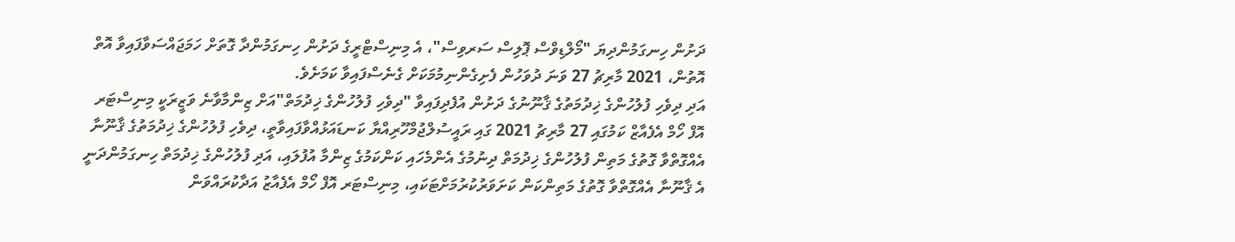ދަށުން ހިނގަމުންދިޔަ "މޯލްޑިވްސް ޕޮލިސް ސަރވިސް"، އެ މިނިސްޓްރީގެ ދަށުން ހިނގަމުންދާ ގޮތަށް ހަމަޖައްސަވާފައިވާ އޮތް އޮތުން، 2021 މާރިޗު 27 ވަނަ ދުވަހުން ފެށިގެންނިމުމަކަށް ގެނެސްފައިވާ ކަމަށެވެ.
އަދި ދިވެހި ފުލުހުންގެ ޚިދުމަތުގެ ޤާނޫނުގެ ދަށުން އުފެދިފައިވާ "ދިވެހި ފުލުހުންގެ ޚިދުމަތް"އަށް ޒިންމާވާނެ ވަޒީރަކީ މިނިސްޓަރ އޮފް ހޯމް އެފެއާޒް ކަމުގައި 27 މާރިޗު 2021 ގައި ރައީސުލްޖުމްހޫރިއްޔާ ކަނޑައަޅުއްވާފައިވާތީ، ދިވެހި ފުލުހުންގެ ޚިދުމަތުގެ ޤާނޫނާ އެއްގޮތްވާ ގޮތުގެ މަތިން ފުލުހުންގެ ޚިދުމަތް ދިނުމުގެ އެންމެހައި ކަންކަމުގެ ޒިންމާ އުފުލައި، އަދި ފުލުހުންގެ ޚިދުމަތް ހިނގަމުންދަނީ އެ ޤާނޫނާ އެއްގޮތްވާ ގޮތުގެ މަތިންކަން ކަށަވަރުކުރުމަށްޓަކައި، މިނިސްޓަރ އޮފް ހޯމް އެފެއާޒު އަދާކުރައްވަން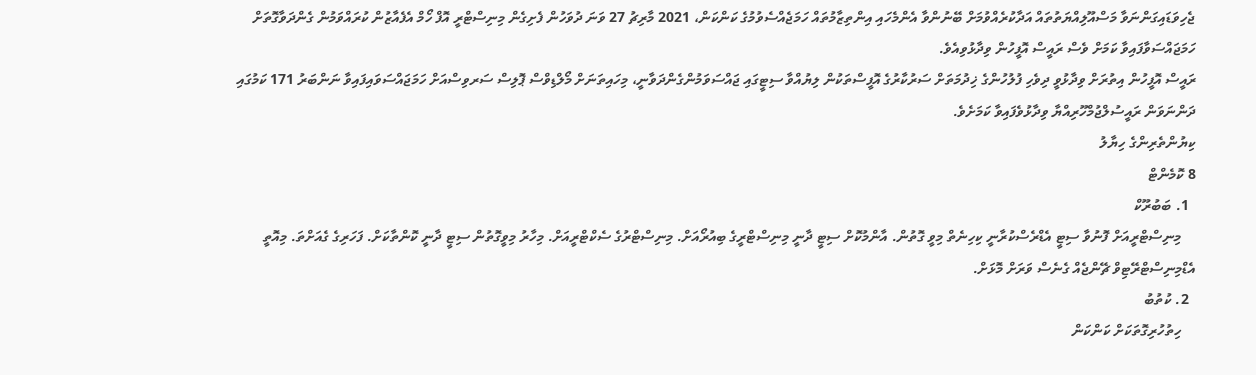ޖެހިވަޑައިގަންނަވާ މަސްއޫލިއްޔަތުތައް އަދާކުރެއްވުމަށް ބޭނުންވާ އެންމެހައި އިންތިޒާމުތައް ހަމަޖެއްސެވުމުގެ ކަންކަން، 2021 މާރިޗު 27 ވަނަ ދުވަހުން ފެށިގެން މިނިސްޓްރީ އޮފް ހޯމް އެފެއާޒުން ކުރައްވަމުން ގެންދަވާގޮތަށް ހަމަޖައްސަވާފައިވާ ކަމަށް ވެސް ރައީސް އޮފީހުން ވިދާޅުވިއެވެ.
ރައީސް އޮފީހުން އިތުރަށް ވިދާޅުވީ ދިވެހި ފުލުހުންގެ ޚިދުމަތަށް ސަރުކާރުގެ އޮފީސްތަކުން ލިޔުއްވާ ސިޓީގައި ޖައްސަވަމުންގެންދަވާނީ، މިހައިތަނަށް މޯލްޑިވްސް ޕޮލިސް ސަރވިސްއަށް ހަމަޖައްސަވައިފައިވާ ނަންބަރު 171 ކަމުގައި ދަންނަވަން ރައީސުލްޖުމްހޫރިއްޔާ ވިދާޅުވެފައިވާ ކަމަށެވެ.
ކިޔުންތެރިންގެ ހިޔާލު
8 ކޮމެންޓް
  1. ބަބުރޫކް
    މިނިސްޓްރީއަށް ފޮނުވާ ސިޓީ އެޑްރެސްކުރާނީ ކިހިނެތް މިވީ ގޮތުން. އާންމުކޮށް ސިޓީ ދާނީ މިނިސްޓްރީގެ ބިއުރޯއަށް. މިނިސްޓްރުގެ ސެކްޓްރީއަށް. މިހާރު މިވީގޮތުން ސިޓީ ދާނީ ކޮންތާކަށް. ފަހަރިގެ ގެއަށްތަ. މިއޮތީ އެޑްމިނިސްޓްރޭޓިވް ޗޭންޖެއް ގެނެސް ވަރަށް މޮޅަށް.
  2. ކުތުބު
    ހިތުހުރިގޮތަކަށް ކަންކަން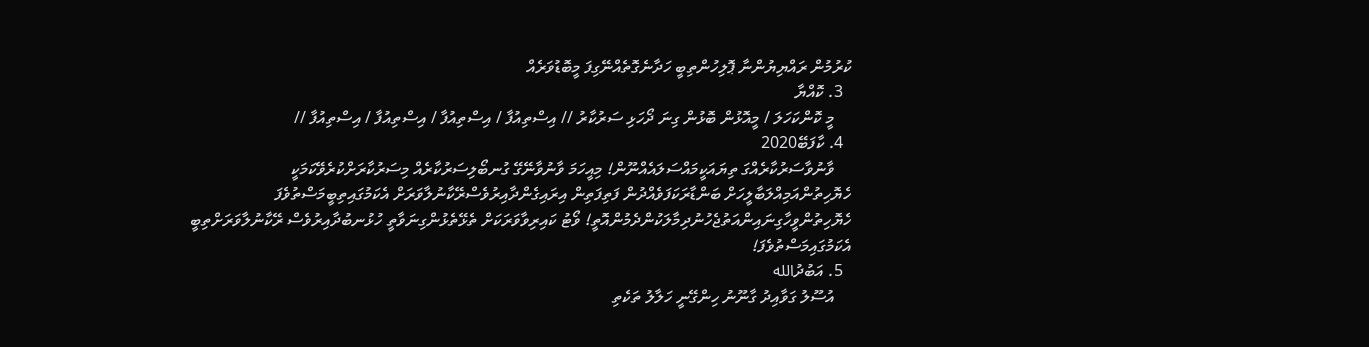ކުރުމުން ރައްޔިޔުންނާ ޕޮލިހުންތިބީ ހަދާނެގޮތެއްނޭގިފަ މީބޮޑުވަރެއް
  3. ކޮއްޔާ
    މީ ކޮންކަހަލަ / މީއޮޅުން ބޮޅުން ގިނަ ދޯހަޅި ސަރުކާރު // އިސްތިއުފާ / އިސްތިއުފާ / އިސްތިއުފާ / އިސްތިއުފާ //
  4. ކާފަބޭ2020
    ވާނުވާސަރުކާރެއްގަ ތިޔައަކީމައްސަލައެއްނޫން! މިއީހަމަ ވާނުވާނޭގޭ ގުނބޯލިސަރުކާރެއް މިސަރުކާރަށްކުރެވޭކަމަކީ ހެޔޮހިތުންއަމިއްލަބާލީހަށް ބަންޑާރަކަފަވެއްދުން ފަތިފަތިން އިރައިގެންދާއިރުވެސްރޭކާނުލާވަރަށް އެކަމުގައިތިބީމަސްތުވެފަ ހެޔޮހިތުންވީހާގިނައިންއަތުޖެހުނުދިމާލަކުންދެމުންއޮތީ! ވޯޓު ކައިރިވާވަރަކަށް ތެޅޭތެޅުންގިނަވާތީ ހުޅުނބުދާއިރުވެސް ރޭކާނުލާވަރަށްތިބީ އެކަމުގައިމަސްތުވެފަ!
  5. އަބުދުالله
    އުސޫލު ގަވާއިދު ގާނޫނު ހިންގޭނީ ހަލާލު ތަކެތި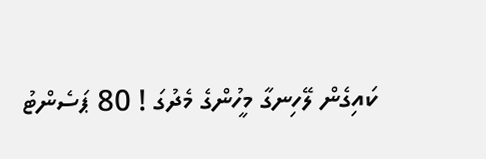ކައިގެން ލޭހިނގާ މީހުންގެ މެދުގަ ! 80 ޕަސެންޓު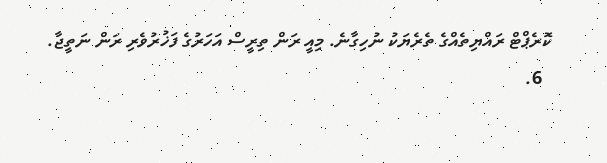ކޮރެޕްޓް ރައްޔިތެއްގެ ތެރެޔަކު ނުހިގާނެ. މިއީ ރަން ތިރީސް އަހަރުގެ ފަޚުރުވެރި ރަން ނަތީޖާ.
  6.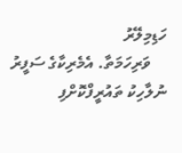ހަޑިމިލޭރު
    ވަރިހަމަތާ. އެމެރިކާގެ ސަފީރު ނުލާހިކު ތައުރީފްކޮށްފި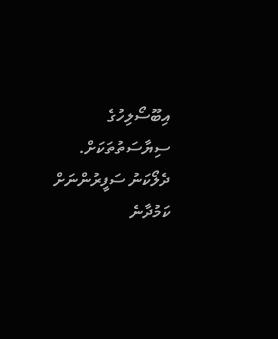އިބޫސޯލިހުގެ ސިޔާސަތުތަކަށް. ދެލޯކަނު ސަފީރުންނަށް ކަމުދާނެ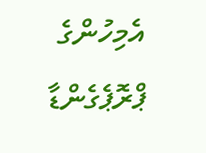އެމިހުންގެ ޕްރޮޕެގެންޑާ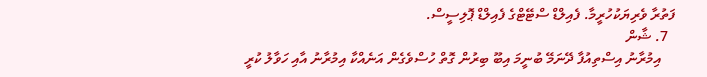ފަތުރާ ވެރިޔަކުހުރީމާ. ފެއިލްޑް ސްޓޭޓްގެ ފެއިލްޑް ޕޮލިސީސް.
  7. ޝާން
    އިމުރާނު އިސްތިއުފާ ދޭނަމޭ ބުނީމަ އިބޫ ބިރުން ގޮތް ހުސްވެގެން އަނެއްކާ އިމުރާނު އާއި ހަވާލު ކުރީ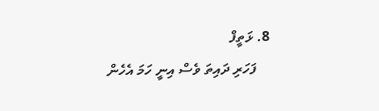8. ޅަތީފް
    ފަހަރި ދައިތަ ވެސް އިނީ ހަމަ އެހެން